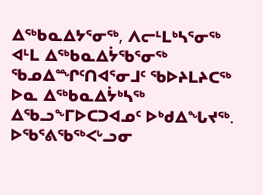ᐃᖅᑲᓇᐃᔭᕐᓂᖅ, ᐱᓕᒻᒪᒃᓴᕐᓂᖅ ᐊᒻᒪ ᐃᖅᑲᓇᐃᔮᖃᕐᓂᖅ
ᖃᓄᐃᙱᑦᑎᐊᕐᓂᒧᑦ ᖃᐅᔨᒪᔨᑕᖅ
ᐅᓇ ᐃᖅᑲᓇᐃᔮᒃᓴᖅ ᐃᖃᓗᖕᒥᐅᑕᑐᐊᓄᑦ ᐅᒃᑯᐃᖓᔪᖅ.
ᐅᖃᕐᕕᖃᖅᐸᒡᓗᓂ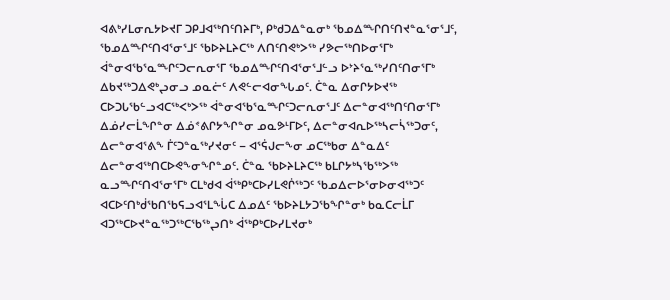ᐊᕕᒃᓯᒪᓂᕆᔭᐅᔪᒥ ᑐᑭᒧᐊᖅᑎᑦᑎᔨᒥᒃ, ᑭᒃᑯᑐᐃᓐᓇᓂᒃ ᖃᓄᐃᙱᑎᑦᑎᔪᓐᓇᕐᓂᕐᒧᑦ, ᖃᓄᐃᙱᑦᑎᐊᕐᓂᕐᒧᑦ ᖃᐅᔨᒪᔨᑕᖅ ᐱᑎᑦᑎᕙᒃᐳᖅ ᓯᕗᓕᖅᑎᐅᓂᕐᒥᒃ ᐋᓐᓂᐊᖃᕐᓇᙱᑦᑐᓕᕆᓂᕐᒥ ᖃᓄᐃᙱᑦᑎᐊᕐᓂᕐᒧᓪᓗ ᐅᔾᔨᕐᓇᖅᓯᑎᑦᑎᓂᕐᒥᒃ ᐃᑲᔪᖅᑐᐃᕙᒃᖢᓂᓗ ᓄᓇᓖᑦ ᐱᕙᓪᓕᐊᓂᖓᓄᑦ. ᑖᓐᓇ ᐃᓂᒋᔭᐅᔪᖅ ᑕᐅᑐᒐᖃᓪᓗᐊᑕᖅᐸᒃᐳᖅ ᐋᓐᓂᐊᖃᕐᓇᙱᑦᑐᓕᕆᓂᕐᒧᑦ ᐃᓕᓐᓂᐊᖅᑎᑦᑎᓂᕐᒥᒃ ᐃᓅᓯᓕᒫᖏᓐᓂ ᐃᓅᕝᕕᒋᔭᖏᓐᓂ ᓄᓇᕗᒻᒥᐅᑦ, ᐃᓕᓐᓂᐊᕆᐅᖅᓴᓕᓵᖅᑐᓂᑦ, ᐃᓕᓐᓂᐊᕐᕕᖕ ᒦᑦᑐᓐᓇᖅᓯᔪᓂᑦ − ᐊᕐᕌᒍᓕᖕᓂ ᓄᑕᖅᑲᓂ ᐃᓐᓇᐃᑦ ᐃᓕᓐᓂᐊᖅᑎᑕᐅᕙᖕᓂᖏᓐᓄᑦ. ᑖᓐᓇ ᖃᐅᔨᒪᔨᑕᖅ ᑲᒪᒋᔭᒃᓴᖃᖅᐳᖅ ᓇᓗᙱᑦᑎᐊᕐᓂᕐᒥᒃ ᑕᒪᒃᑯᐊ ᐋᖅᑭᒃᑕᐅᓯᒪᕙᒌᖅᑐᑦ ᖃᓄᐃᓕᐅᕐᓂᐅᓂᐊᖅᑐᑦ ᐊᑕᐅᑦᑎᒃᑰᖃᑎᖃᕋᓗᐊᕐᒪᖔᑕ ᐃᓄᐃᑦ ᖃᐅᔨᒪᔭᑐᖃᖏᓐᓂᒃ ᑲᓇᑕᓕᒫᒥ ᐊᑐᖅᑕᐅᔪᓐᓇᖅᑐᖅᑕᖃᖅᖢᑎᒃ ᐋᖅᑭᒃᑕᐅᓯᒪᔪᓂᒃ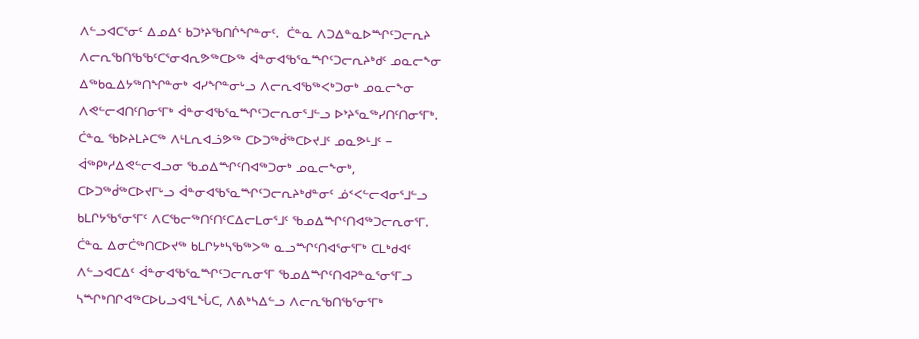ᐱᓪᓗᐊᑕᕐᓂᑦ ᐃᓄᐃᑦ ᑲᑐᔾᔨᖃᑎᒌᖏᓐᓂᑦ.  ᑖᓐᓇ ᐱᑐᐃᓐᓇᐅᙱᑦᑐᓕᕆᔨ ᐱᓕᕆᖃᑎᖃᖃᑦᑕᕐᓂᐊᕆᕗᖅᑕᐅᖅ ᐋᓐᓂᐊᖃᕐᓇᙱᑦᑐᓕᕆᔨᒃᑯᑦ ᓄᓇᓕᖕᓂ ᐃᖅᑲᓇᐃᔭᖅᑎᖏᓐᓂᒃ ᐊᓯᖏᓐᓂᒡᓗ ᐱᓕᕆᐊᖃᖅᐸᒃᑐᓂᒃ ᓄᓇᓕᖕᓂ ᐱᕙᓪᓕᐊᑎᑦᑎᓂᕐᒥᒃ ᐋᓐᓂᐊᖃᕐᓇᙱᑦᑐᓕᕆᓂᕐᒧᓪᓗ ᐅᔾᔨᕐᓇᖅᓯᑎᑦᑎᓂᕐᒥᒃ.
ᑖᓐᓇ ᖃᐅᔨᒪᔨᑕᖅ ᐱᒻᒪᕆᐊᓘᕗᖅ ᑕᐅᑐᖅᑰᖅᑕᐅᔪᒧᑦ ᓄᓇᕗᒻᒧᑦ − ᐋᖅᑭᒃᓱᐃᕙᓪᓕᐊᓗᓂ ᖃᓄᐃᙱᑦᑎᐊᖅᑐᓂᒃ ᓄᓇᓕᖕᓂᒃ, ᑕᐅᑐᖅᑰᖅᑕᐅᔪᒥᒡᓗ ᐋᓐᓂᐊᖃᕐᓇᙱᑦᑐᓕᕆᔨᒃᑯᓐᓂᑦ ᓅᑉᐸᓪᓕᐊᓂᕐᒧᓪᓗ ᑲᒪᒋᔭᖃᕐᓂᕐᒥᑦ ᐱᑕᖃᓕᖅᑎᑦᑎᑦᑕᐃᓕᒪᓂᕐᒧᑦ ᖃᓄᐃᙱᑦᑎᐊᖅᑐᓕᕆᓂᕐᒥ.  ᑖᓐᓇ ᐃᓂᑖᖅᑎᑕᐅᔪᖅ ᑲᒪᒋᔭᒃᓴᖃᖅᐳᖅ ᓇᓗᙱᑦᑎᐊᕐᓂᕐᒥᒃ ᑕᒪᒃᑯᐊᑦ ᐱᓪᓗᐊᑕᐃᑦ ᐋᓐᓂᐊᖃᕐᓇᙱᑦᑐᓕᕆᓂᕐᒥ ᖃᓄᐃᙱᑦᑎᐊᕈᓐᓇᕐᓂᕐᒥᓗ ᓴᙱᒃᑎᒋᐊᖅᑕᐅᒐᓗᐊᕐᒪᖔᑕ, ᐱᕕᒃᓴᐃᓪᓗ ᐱᓕᕆᖃᑎᖃᕐᓂᕐᒥᒃ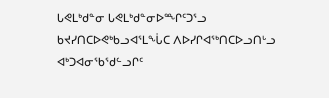ᒐᕙᒪᒃᑯᓐᓂ ᒐᕙᒪᒃᑯᓐᓂᐅᙱᑦᑐᕐᓗ ᑲᔪᓯᑎᑕᐅᕙᒃᑲᓗᐊᕐᒪᖔᑕ ᐱᐅᓯᒋᐊᖅᑎᑕᐅᓗᑎᒡᓗ ᐊᒃᑐᐊᓂᖃᖁᓪᓗᒋᑦ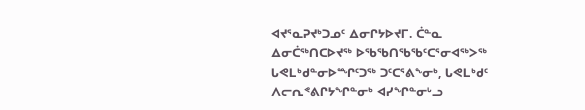ᐊᔪᕐᓇᕈᔪᒃᑐᓄᑦ ᐃᓂᒋᔭᐅᔪᒥ. ᑖᓐᓇ ᐃᓂᑖᖅᑎᑕᐅᔪᖅ ᐅᖃᖃᑎᖃᖃᑦᑕᕐᓂᐊᖅᐳᖅ ᒐᕙᒪᒃᑯᓐᓂᐅᙱᑦᑐᖅ ᑐᑦᑕᕐᕕᖕᓂᒃ, ᒐᕙᒪᒃᑯᑦ ᐱᓕᕆᕝᕕᒋᔭᖏᓐᓂᒃ ᐊᓯᖏᓐᓂᒡᓗ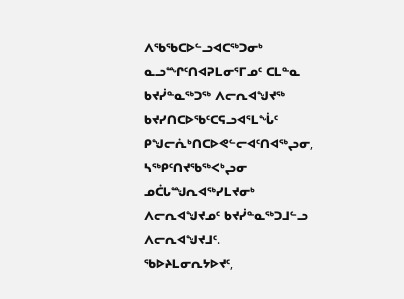ᐱᖃᖃᑕᐅᓪᓗᐊᑕᖅᑐᓂᒃ ᓇᓗᙱᑦᑎᐊᕈᒪᓂᕐᒥᓄᑦ ᑕᒪᓐᓇ ᑲᔪᓰᓐᓇᖅᑐᖅ ᐱᓕᕆᐊᖑᔪᖅ ᑲᔪᓯᑎᑕᐅᖃᑦᑕᕋᓗᐊᕐᒪᖔᑦ ᑭᖑᓕᕇᒃᑎᑕᐅᕙᓪᓕᐊᑦᑎᐊᖅᖢᓂ, ᓴᖅᑭᑦᑎᔪᖃᖅᐸᒃᖢᓂ ᓄᑖᒐᙳᕆᐊᖅᓯᒪᔪᓂᒃ ᐱᓕᕆᐊᖑᔪᓄᑦ ᑲᔪᓰᓐᓇᖅᑐᒧᓪᓗ ᐱᓕᕆᐊᖑᔪᒧᑦ.
ᖃᐅᔨᒪᓂᕆᔭᐅᔪᑦ,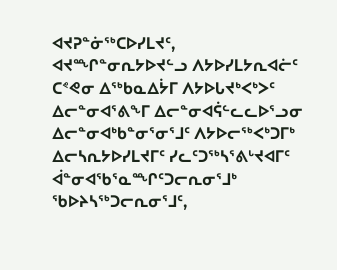ᐊᔪᕈᓐᓃᖅᑕᐅᓯᒪᔪᑦ, ᐊᔪᙱᓐᓂᕆᔭᐅᔪᓪᓗ ᐱᔭᐅᓯᒪᔭᕆᐊᓖᑦ ᑕᕝᕙᓂ ᐃᖅᑲᓇᐃᔮᒥ ᐱᔭᐅᒐᔪᒃᐸᒃᐳᑦ ᐃᓕᓐᓂᐊᕐᕕᖕᒥ ᐃᓕᓐᓂᐊᕌᓪᓚᓚᐅᕐᓗᓂ ᐃᓕᓐᓂᐊᒃᑲᓐᓂᕐᓂᕐᒧᑦ ᐱᔭᐅᓕᖅᐸᒃᑐᒥᒃ ᐃᓕᓴᕆᔭᐅᓯᒪᔪᒥᑦ ᓯᓚᑦᑐᖅᓴᕐᕕᒡᔪᐊᒥᑦ ᐋᓐᓂᐊᖃᕐᓇᙱᑦᑐᓕᕆᓂᕐᒧᒃ ᖃᐅᔨᓴᖅᑐᓕᕆᓂᕐᒧᑦ,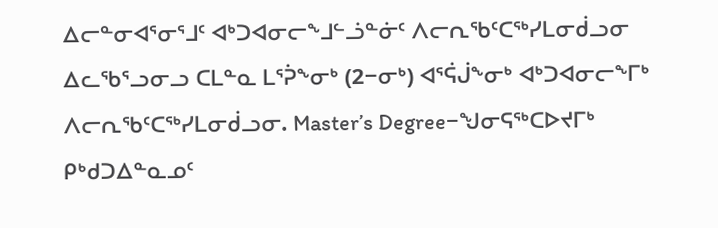ᐃᓕᓐᓂᐊᕐᓂᕐᒧᑦ ᐊᒃᑐᐊᓂᓕᖕᒧᓪᓘᓐᓃᑦ ᐱᓕᕆᖃᑦᑕᖅᓯᒪᓂᑰᓗᓂ ᐃᓚᖃᕐᓗᓂᓗ ᑕᒪᓐᓇ ᒪᕐᕉᖕᓂᒃ (2−ᓂᒃ) ᐊᕐᕌᒎᖕᓂᒃ ᐊᒃᑐᐊᓂᓕᖕᒥᒃ ᐱᓕᕆᖃᑦᑕᖅᓯᒪᓂᑰᓗᓂ. Master’s Degree−ᖑᓂᕋᖅᑕᐅᔪᒥᒃ ᑭᒃᑯᑐᐃᓐᓇᓄᑦ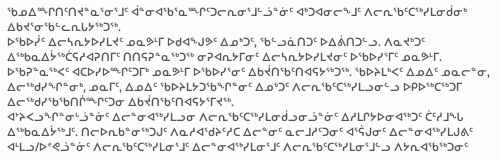ᖃᓄᐃᙱᑎᑦᑎᔪᓐᓇᕐᓂᕐᒧᑦ ᐋᓐᓂᐊᖃᕐᓇᙱᑦᑐᓕᕆᓂᕐᒧᓪᓘᓐᓃᑦ ᐊᒃᑐᐊᓂᓕᖕᒧᑦ ᐱᓕᕆᖃᑦᑕᖅᓯᒪᓂᑰᓂᒃ ᐃᑲᔪᕐᓂᖃᓪᓚᕆᒐᔭᖅᑐᖅ.
ᐅᖃᐅᓰᑦ ᐃᓕᓴᕆᔭᐅᓯᒪᔪᑦ ᓄᓇᕗᒻᒥ ᐅᑯᐊᖑᕗᑦ ᐃᓄᒃᑐᑦ, ᖃᓪᓗᓈᑎᑐᑦ ᐅᐃᕖᑎᑐᓪᓗ. ᐱᓇᔪᒃᑐᑦ ᐃᖅᑲᓇᐃᔮᖅᑖᕋᓱᐊᕈᑎᒥᑦ ᑎᑎᕋᕈᓐᓇᖅᑐᖅ ᓂᕈᐊᕆᔭᒥᓂᑦ ᐃᓕᓴᕆᔭᐅᓯᒪᔪᓂᑦ ᐅᖃᐅᓯᕐᒥᑦ ᓄᓇᕗᒻᒥ. ᐅᖃᕈᓐᓇᖅᐸᑦ ᐊᑕᐅᓯᐅᙱᑦᑐᒥᒃ ᓄᓇᕗᒻᒥ ᐅᖃᐅᓯᕐᓂᑦ ᐃᑲᔫᑎᖃᑦᑎᐊᕋᔭᖅᑐᖅ. ᖃᐅᔨᒪᒃᐸᑦ ᐃᓄᐃᑦ ᓄᓇᓕᓐᓂ, ᐃᓕᖅᑯᓯᖏᓐᓂᒃ, ᓄᓇᒥᑦ, ᐃᓄᐃᑦ ᖃᐅᔨᒪᔭᑐᖃᖏᓐᓂᑦ ᐃᓄᒃᑐᑦ ᐱᓕᕆᖃᑦᑕᖅᓯᒪᓗᓂᓪᓗ ᐅᑭᐅᖅᑕᖅᑐᒥ ᐃᓕᖅᑯᓯᖃᖃᑎᒌᙱᑦᑐᓂ ᐃᑲᔫᑎᖃᑦᑎᐊᕋᔭᕐᒥᔪᖅ.
ᐊᔾᔨᐸᓗᖏᓐᓂᒡᓘᓐᓃᑦ ᐃᓕᓐᓂᐊᖅᓯᒪᓗᓂ ᐱᓕᕆᖃᑦᑕᖅᓯᒪᓂᑰᓗᓂᓘᓐᓃᑦ ᐃᓱᒪᒋᔭᐅᓂᐊᖅᑐᑦ ᑖᑦᓱᒧᖓ ᐃᖅᑲᓇᐃᔮᖅᒧᑦ. ᑎᓕᐅᕆᑲᓐᓂᖅᑐᒍᑦ ᐱᓇᓱᐊᖁᔨᑦᓱᑕ ᐃᓕᓐᓂᑦ ᓇᓕᒧᓱᑦᑐᓂᑦ ᐊᕐᕌᒍᓂᑦ ᐃᓕᓐᓂᐊᖅᓯᒪᒍᕕᑦ ᐊᒻᒪᓗ/ᐅᕝᕙᓘᓐᓃᑦ ᐱᓕᕆᖃᑦᑕᖅᓯᒪᓂᕐᒧᑦ ᐃᓕᓐᓂᐊᖅᓯᒪᓂᕐᒧᑦ ᐱᓕᕆᖃᑦᑕᖅᓯᒪᓂᕐᒧᓪᓗ ᐱᔭᕆᐊᖃᖅᑐᓂᑦ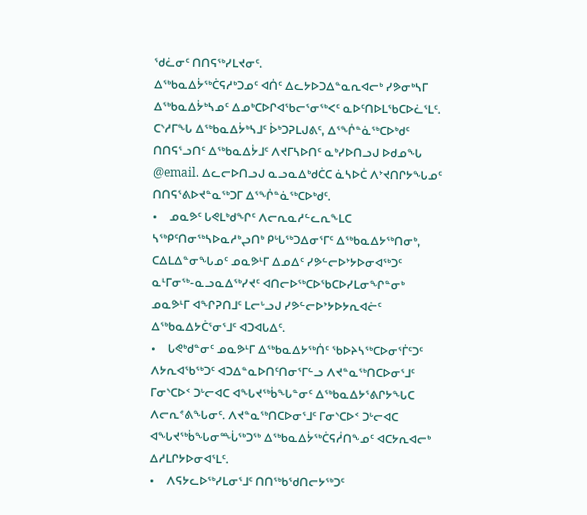ᖁᓛᓂᑦ ᑎᑎᕋᖅᓯᒪᔪᓂᑦ.
ᐃᖅᑲᓇᐃᔮᖅᑖᕋᓱᒃᑐᓄᑦ ᐊᑏᑦ ᐃᓚᔭᐅᑐᐃᓐᓇᕆᐊᓕᒃ ᓯᕗᓂᒃᓴᒥ ᐃᖅᑲᓇᐃᔮᒃᓴᓄᑦ ᐃᓄᒃᑕᐅᒋᐊᖃᓕᕐᓂᖅᐸᑦ ᓇᐅᑦᑎᐅᒪᖃᑕᐅᓛᕐᒪᑦ.
ᑕᔅᓱᒥᖓ ᐃᖅᑲᓇᐃᔮᒃᓴᒧᑦ ᐆᒃᑐᕈᒪᒍᕕᑦ, ᐃᕐᖐᓐᓈᖅᑕᐅᒃᑯᑦ ᑎᑎᕋᕐᓗᑎᑦ ᐃᖅᑲᓇᐃᔮᒧᑦ ᐱᔪᒥᓴᐅᑎᑦ ᓇᒃᓯᐅᑎᓗᒍ ᐅᑯᓄᖓ @email. ᐃᓚᓕᐅᑎᓗᒍ ᓇᓗᓇᐃᒃᑯᑖᑕ ᓈᓴᐅᑖ ᐱᔾᔪᑎᒋᔭᖓᓄᑦ ᑎᑎᕋᕐᕕᐅᔪᓐᓇᖅᑐᒥ ᐃᕐᖐᓐᓈᖅᑕᐅᒃᑯᑦ.
•    ᓄᓇᕗᑦ ᒐᕙᒪᒃᑯᖏᑦ ᐱᓕᕆᓇᓱᓪᓚᕆᖕᒪᑕ ᓴᖅᑭᑦᑎᓂᖅᓴᐅᓇᓱᒃᖢᑎᒃ ᑭᒡᒐᖅᑐᐃᓂᕐᒥᑦ ᐃᖅᑲᓇᐃᔭᖅᑎᓂᒃ, ᑕᐃᒪᐃᓐᓂᖓᓄᑦ ᓄᓇᕗᒻᒥ ᐃᓄᐃᑦ ᓯᕗᓪᓕᐅᔾᔭᐅᓂᐊᖅᑐᑦ ᓇᒻᒥᓂᖅ-ᓇᓗᓇᐃᖅᓯᔪᑦ ᐊᑎᓕᐅᖅᑕᐅᖃᑕᐅᓯᒪᓂᖏᓐᓂᒃ ᓄᓇᕗᒻᒥ ᐊᖏᕈᑎᒧᑦ ᒪᓕᒡᓗᒍ ᓯᕗᓪᓕᐅᔾᔭᐅᔭᕆᐊᓖᑦ ᐃᖅᑲᓇᐃᔭᑖᕐᓂᕐᒧᑦ ᐊᑐᐊᒐᐃᑦ.
•    ᒐᕙᒃᑯᓐᓂᑦ ᓄᓇᕗᒻᒥ ᐃᖅᑲᓇᐃᔭᖅᑏᑦ ᖃᐅᔨᓴᖅᑕᐅᓂᕐᒦᑦᑐᑦ ᐱᔭᕆᐊᖃᖅᑐᑦ ᐊᑐᐃᓐᓇᐅᑎᑦᑎᓂᕐᒥᓪᓗ ᐱᔪᓐᓇᖅᑎᑕᐅᓂᕐᒧᑦ ᒥᓂᔅᑕᐅᑉ ᑐᒡᓕᐊᑕ ᐊᖓᔪᖅᑳᖓᓐᓂᑦ ᐃᖅᑲᓇᐃᔭᕐᕕᒋᔭᖓᑕ ᐱᓕᕆᕝᕕᖓᓂᑦ. ᐱᔪᓐᓇᖅᑎᑕᐅᓂᕐᒧᑦ ᒥᓂᔅᑕᐅᑉ ᑐᒡᓕᐊᑕ ᐊᖓᔪᖅᑳᖓᓂᙶᖅᑐᖅ ᐃᖅᑲᓇᐃᔮᖅᑖᕋᓲᑎᖕᓄᑦ ᐊᑕᔭᕆᐊᓕᒃ ᐃᓱᒪᒋᔭᐅᓂᐊᕐᒪᑦ.
•    ᐱᕋᔭᓚᐅᖅᓯᒪᓂᕐᒧᑦ ᑎᑎᖅᑲᖁᑎᓕᔭᖅᑐᑦ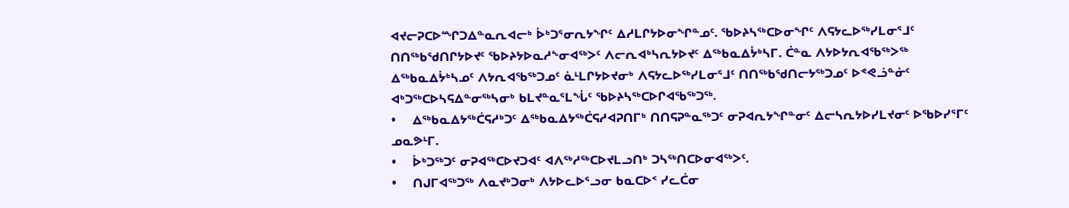ᐊᔪᓕᕈᑕᐅᙱᑐᐃᓐᓇᕆᐊᓕᒃ ᐆᒃᑐᕐᓂᕆᔭᖏᑦ ᐃᓱᒪᒋᔭᐅᓂᖏᓐᓄᑦ. ᖃᐅᔨᓴᖅᑕᐅᓂᖏᑦ ᐱᕋᔭᓚᐅᖅᓯᒪᓂᕐᒧᑦ ᑎᑎᖅᑲᖁᑎᒋᔭᐅᔪᑦ ᖃᐅᔨᔭᐅᓇᓱᖕᓂᐊᖅᐳᑦ ᐱᓕᕆᐊᒃᓴᕆᔭᐅᔪᑦ ᐃᖅᑲᓇᐃᔮᒃᓴᒥ. ᑖᓐᓇ ᐱᔭᐅᔭᕆᐊᖃᖅᐳᖅ ᐃᖅᑲᓇᐃᔮᒃᓴᓄᑦ ᐱᔭᕆᐊᖃᖅᑐᓄᑦ ᓈᒻᒪᒋᔭᐅᔪᓂᒃ ᐱᕋᔭᓚᐅᖅᓯᒪᓂᕐᒧᑦ ᑎᑎᖅᑲᖁᑎᓕᔭᖅᑐᓄᑦ ᐅᕝᕙᓘᓐᓃᑦ ᐊᒃᑐᖅᑕᐅᓴᕋᐃᓐᓂᖅᓴᓂᒃ ᑲᒪᔪᓐᓇᕐᒪᖔᑦ ᖃᐅᔨᓴᖅᑕᐅᒋᐊᖃᖅᑐᖅ.
•    ᐃᖅᑲᓇᐃᔭᖅᑖᕋᓱᒃᑐᑦ ᐃᖅᑲᓇᐃᔭᖅᑖᕋᓱᐊᕈᑎᒥᒃ ᑎᑎᕋᕈᓐᓇᖅᑐᑦ ᓂᕈᐊᕆᔭᖏᓐᓂᑦ ᐃᓕᓴᕆᔭᐅᓯᒪᔪᓂᑦ ᐅᖃᐅᓯᕐᒥᑦ ᓄᓇᕗᒻᒥ.
•    ᐆᒃᑐᖅᑐᑦ ᓂᕈᐊᖅᑕᐅᔪᑐᐊᑦ ᐊᐱᖅᓱᖅᑕᐅᔪᒪᓗᑎᒃ ᑐᓴᖅᑎᑕᐅᓂᐊᖅᐳᑦ.
•    ᑎᒍᒥᐊᖅᑐᖅ ᐱᓇᔪᒃᑐᓂᒃ ᐱᔭᐅᓚᐅᕐᓗᓂ ᑲᓇᑕᐅᑉ ᓯᓚᑖᓂ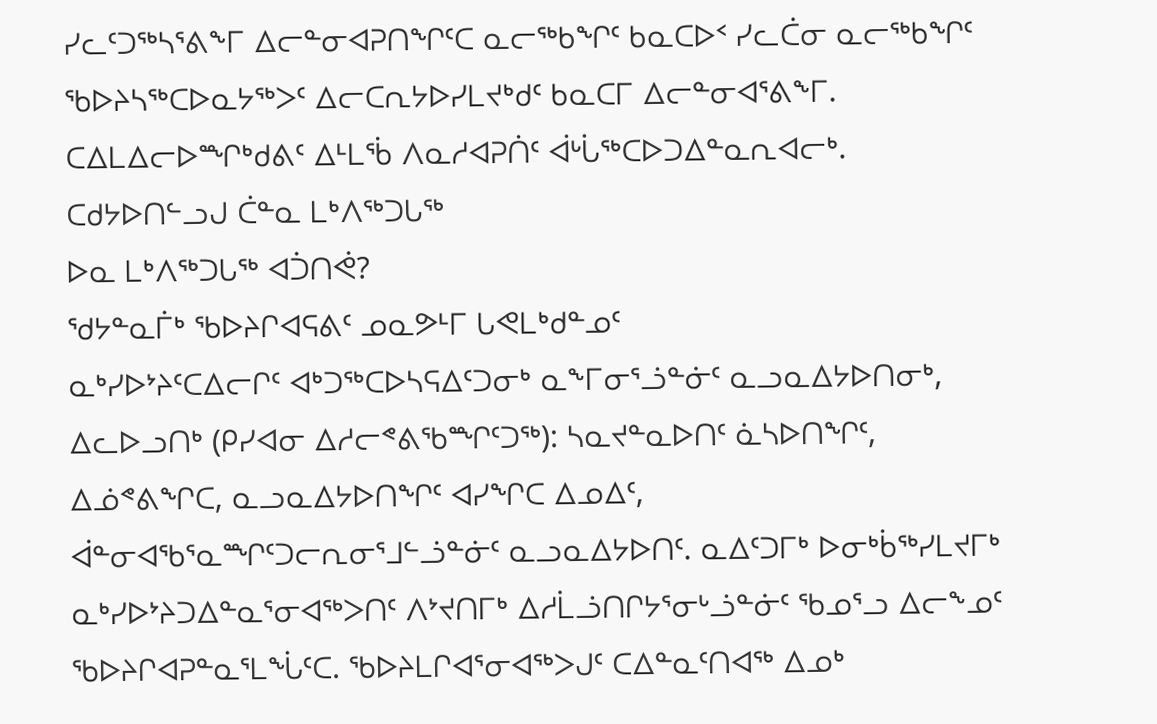ᓯᓚᑦᑐᖅᓴᕐᕕᖕᒥ ᐃᓕᓐᓂᐊᕈᑎᖏᑦᑕ ᓇᓕᖅᑲᖏᑦ ᑲᓇᑕᐅᑉ ᓯᓚᑖᓂ ᓇᓕᖅᑲᖏᑦ ᖃᐅᔨᓴᖅᑕᐅᓇᔭᖅᐳᑦ ᐃᓕᑕᕆᔭᐅᓯᒪᔪᒃᑯᑦ ᑲᓇᑕᒥ ᐃᓕᓐᓂᐊᕐᕕᖕᒥ.  ᑕᐃᒪᐃᓕᐅᙱᒃᑯᕕᑦ ᐃᒻᒪᖄ ᐱᓇᓱᐊᕈᑏᑦ ᐋᒡᒑᖅᑕᐅᑐᐃᓐᓇᕆᐊᓕᒃ.
ᑕᑯᔭᐅᑎᓪᓗᒍ ᑖᓐᓇ ᒪᒃᐱᖅᑐᒐᖅ
ᐅᓇ ᒪᒃᐱᖅᑐᒐᖅ ᐊᑑᑎᕚ?
ᖁᔭᓐᓇᒦᒃ ᖃᐅᔨᒋᐊᕋᕕᑦ ᓄᓇᕗᒻᒥ ᒐᕙᒪᒃᑯᓐᓄᑦ
ᓇᒃᓯᐅᔾᔨᑦᑕᐃᓕᒋᑦ ᐊᒃᑐᖅᑕᐅᓴᕋᐃᑦᑐᓂᒃ ᓇᖕᒥᓂᕐᓘᓐᓃᑦ ᓇᓗᓇᐃᔭᐅᑎᓂᒃ, ᐃᓚᐅᓗᑎᒃ (ᑭᓯᐊᓂ ᐃᓱᓕᕝᕕᖃᙱᑦᑐᖅ): ᓴᓇᔪᓐᓇᐅᑎᑦ ᓈᓴᐅᑎᖏᑦ, ᐃᓅᕝᕕᖏᑕ, ᓇᓗᓇᐃᔭᐅᑎᖏᑦ ᐊᓯᖏᑕ ᐃᓄᐃᑦ, ᐋᓐᓂᐊᖃᕐᓇᙱᑦᑐᓕᕆᓂᕐᒧᓪᓘᓐᓃᑦ ᓇᓗᓇᐃᔭᐅᑎᑦ. ᓇᐃᑦᑐᒥᒃ ᐅᓂᒃᑳᖅᓯᒪᔪᒥᒃ ᓇᒃᓯᐅᔾᔨᑐᐃᓐᓇᕐᓂᐊᖅᐳᑎᑦ ᐱᔾᔪᑎᒥᒃ ᐃᓱᒫᓘᑎᒋᔭᕐᓂᒡᓘᓐᓃᑦ ᖃᓄᕐᓗ ᐃᓕᖕᓄᑦ ᖃᐅᔨᒋᐊᕈᓐᓇᕐᒪᖔᑦᑕ. ᖃᐅᔨᒪᒋᐊᕐᓂᐊᖅᐳᒍᑦ ᑕᐃᓐᓇᑦᑎᐊᖅ ᐃᓄᒃ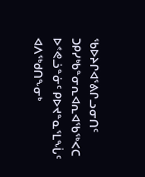ᖃᐅᔨᒋᐊᕐᕕᒋᓗᓂᑎᑦ ᑐᑭᓯᒃᑲᓐᓂᕆᐊᕆᐊᖃᖅᐸᑕ ᐅᕝᕙᓘᓐᓃᑦ ᑭᐅᔪᓐᓇᕐᒪᖔᑦ ᐊᐱᖅᑯᑎᖕᓂᒃ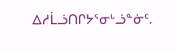ᐃᓱᒫᓘᑎᒋᔭᕐᓂᒡᓘᓐᓃᑦ.